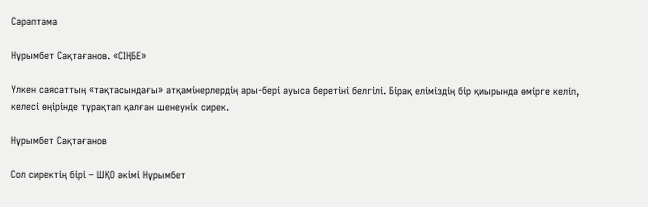Сараптама

Нұрымбет Сақтағанов. «СІҢБЕ»

Үлкен саясаттың «тақтасындағы» атқамінерлердің ары-бері ауыса беретіні белгілі. Бірақ еліміздің бір қиырында өмірге келіп, келесі өңірінде тұрақтап қалған шенеунік сирек.

Нұрымбет Сақтағанов

Сол сиректің бірі – ШҚО әкімі Нұрымбет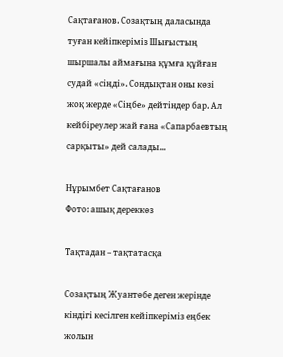Сақтағанов. Созақтың даласында туған кейіпкеріміз Шығыстың шыршалы аймағына құмға құйған судай «сіңді». Сондықтан оны көзі жоқ жерде «Сіңбе» дейтіндер бар. Ал кейбіреулер жай ғана «Сапарбаевтың сарқыты» дей салады...

Нұрымбет Сақтағанов
Фото: ашық дереккөз

Тақтадан – тақтатасқа

Созақтың Жуантөбе деген жерінде кіндігі кесілген кейіпкеріміз еңбек жолын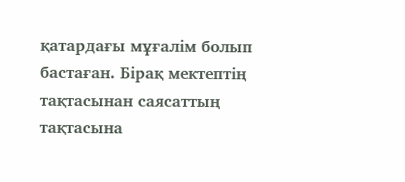қатардағы мұғалім болып бастаған. Бірақ мектептің тақтасынан саясаттың тақтасына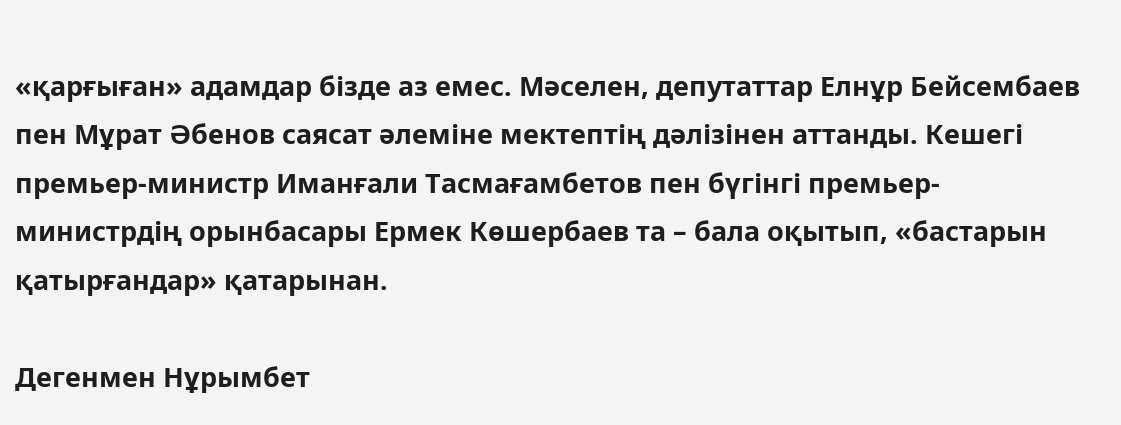«қарғыған» адамдар бізде аз емес. Мәселен, депутаттар Елнұр Бейсембаев пен Мұрат Әбенов саясат әлеміне мектептің дәлізінен аттанды. Кешегі премьер-министр Иманғали Тасмағамбетов пен бүгінгі премьер-министрдің орынбасары Ермек Көшербаев та – бала оқытып, «бастарын қатырғандар» қатарынан.

Дегенмен Нұрымбет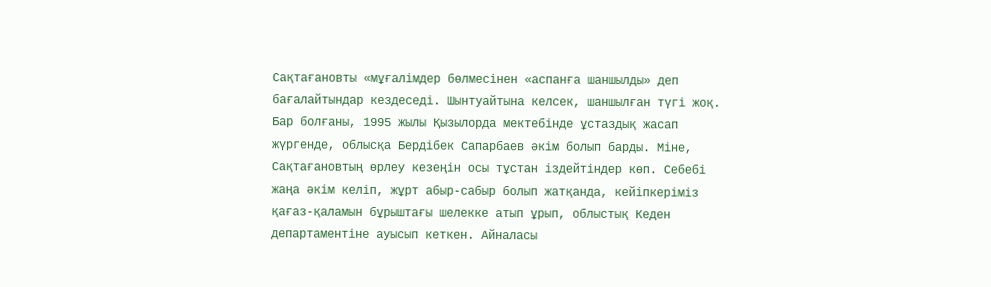Сақтағановты «мұғалімдер бөлмесінен «аспанға шаншылды» деп бағалайтындар кездеседі. Шынтуайтына келсек, шаншылған түгі жоқ. Бар болғаны, 1995 жылы Қызылорда мектебінде ұстаздық жасап жүргенде, облысқа Бердібек Сапарбаев әкім болып барды. Міне, Сақтағановтың өрлеу кезеңін осы тұстан іздейтіндер көп. Себебі жаңа әкім келіп, жұрт абыр-сабыр болып жатқанда, кейіпкеріміз қағаз-қаламын бұрыштағы шелекке атып ұрып, облыстық Кеден департаментіне ауысып кеткен. Айналасы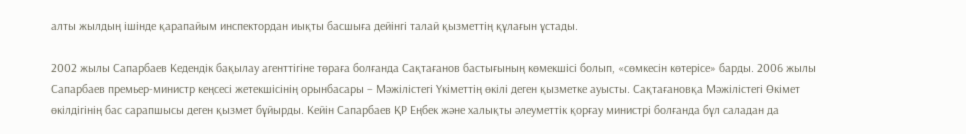алты жылдың ішінде қарапайым инспектордан иықты басшыға дейінгі талай қызметтің құлағын ұстады.

2002 жылы Сапарбаев Кедендік бақылау агенттігіне төраға болғанда Сақтағанов бастығының көмекшісі болып, «сөмкесін көтерісе» барды. 2006 жылы Сапарбаев премьер-министр кеңсесі жетекшісінің орынбасары – Мәжілістегі Үкіметтің өкілі деген қызметке ауысты. Сақтағановқа Мәжілістегі Өкімет өкілдігінің бас сарапшысы деген қызмет бұйырды. Кейін Сапарбаев ҚР Еңбек және халықты әлеуметтік қорғау министрі болғанда бұл саладан да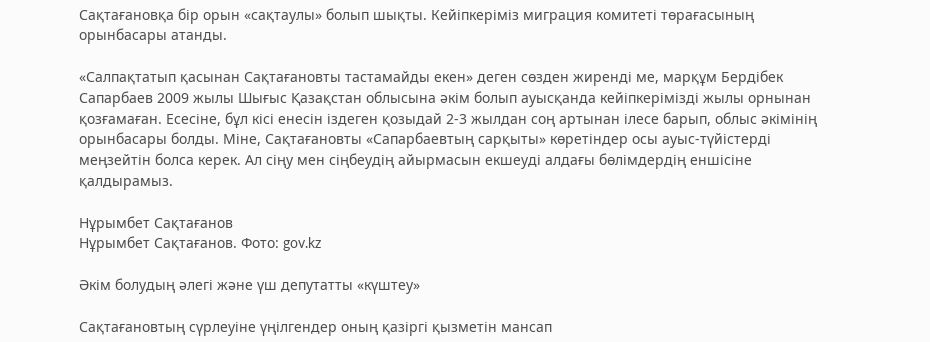Сақтағановқа бір орын «сақтаулы» болып шықты. Кейіпкеріміз миграция комитеті төрағасының орынбасары атанды.

«Салпақтатып қасынан Сақтағановты тастамайды екен» деген сөзден жиренді ме, марқұм Бердібек Сапарбаев 2009 жылы Шығыс Қазақстан облысына әкім болып ауысқанда кейіпкерімізді жылы орнынан қозғамаған. Есесіне, бұл кісі енесін іздеген қозыдай 2-3 жылдан соң артынан ілесе барып, облыс әкімінің орынбасары болды. Міне, Сақтағановты «Сапарбаевтың сарқыты» көретіндер осы ауыс-түйістерді меңзейтін болса керек. Ал сіңу мен сіңбеудің айырмасын екшеуді алдағы бөлімдердің еншісіне қалдырамыз.

Нұрымбет Сақтағанов
Нұрымбет Сақтағанов. Фото: gov.kz

Әкім болудың әлегі және үш депутатты «күштеу»

Сақтағановтың сүрлеуіне үңілгендер оның қазіргі қызметін мансап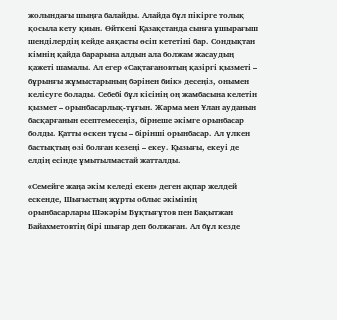жолындағы шыңға балайды. Алайда бұл пікірге толық қосыла кету қиын. Өйткені Қазақстанда сынға ұшырағыш шенділердің кейде аяқасты өсіп кететіні бар. Сондықтан кімнің қайда барарына алдын ала болжам жасаудың қажеті шамалы. Ал егер «Сақтағановтың қазіргі қызметі – бұрынғы жұмыстарының бәрінен биік» десеңіз, онымен келісуге болады. Себебі бұл кісінің оң жамбасына келетін қызмет – орынбасарлық-тұғын. Жарма мен Ұлан ауданын басқарғанын есептемесеңіз, бірнеше әкімге орынбасар болды. Қатты өскен тұсы – бірінші орынбасар. Ал үлкен бастықтың өзі болған кезеңі – екеу. Қызығы, екеуі де елдің есінде ұмытылмастай жатталды.

«Семейге жаңа әкім келеді екен» деген ақпар желдей ескенде, Шығыстың жұрты облыс әкімінің орынбасарлары Шәкәрім Бұқтығұтов пен Бақытжан Байахметовтің бірі шығар деп болжаған. Ал бұл кезде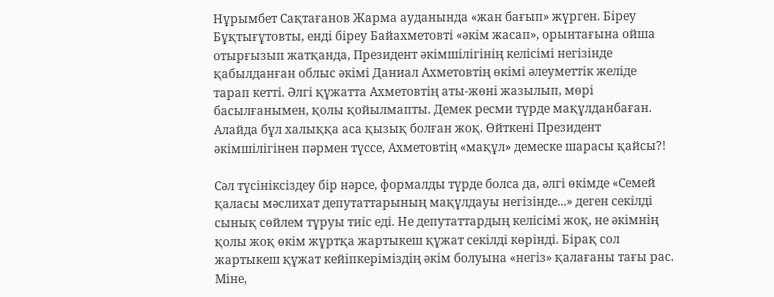Нұрымбет Сақтағанов Жарма ауданында «жан бағып» жүрген. Біреу Бұқтығұтовты, енді біреу Байахметовті «әкім жасап», орынтағына ойша отырғызып жатқанда, Президент әкімшілігінің келісімі негізінде қабылданған облыс әкімі Даниал Ахметовтің өкімі әлеуметтік желіде тарап кетті. Әлгі құжатта Ахметовтің аты-жөні жазылып, мөрі басылғанымен, қолы қойылмапты. Демек ресми түрде мақұлданбаған. Алайда бұл халыққа аса қызық болған жоқ. Өйткені Президент әкімшілігінен пәрмен түссе, Ахметовтің «мақұл» демеске шарасы қайсы?!

Сәл түсініксіздеу бір нәрсе, формалды түрде болса да, әлгі өкімде «Семей қаласы мәслихат депутаттарының мақұлдауы негізінде...» деген секілді сынық сөйлем тұруы тиіс еді. Не депутаттардың келісімі жоқ, не әкімнің қолы жоқ өкім жұртқа жартыкеш құжат секілді көрінді. Бірақ сол жартыкеш құжат кейіпкеріміздің әкім болуына «негіз» қалағаны тағы рас. Міне,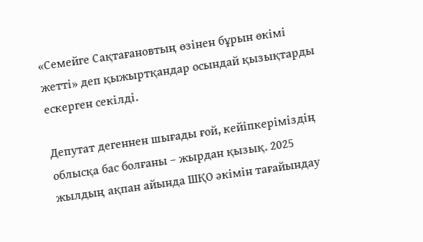«Семейге Сақтағановтың өзінен бұрын өкімі жетті» деп қыжыртқандар осындай қызықтарды ескерген секілді.

Депутат дегеннен шығады ғой, кейіпкеріміздің облысқа бас болғаны – жырдан қызық. 2025 жылдың ақпан айында ШҚО әкімін тағайындау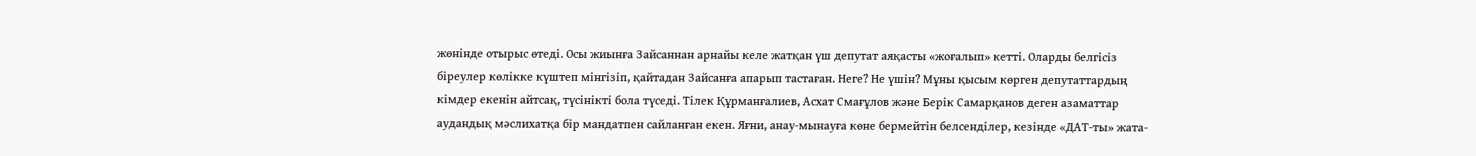жөнінде отырыс өтеді. Осы жиынға Зайсаннан арнайы келе жатқан үш депутат аяқасты «жоғалып» кетті. Оларды белгісіз біреулер көлікке күштеп мінгізіп, қайтадан Зайсанға апарып тастаған. Неге? Не үшін? Мұны қысым көрген депутаттардың кімдер екенін айтсақ, түсінікті бола түседі. Тілек Құрманғалиев, Асхат Смағұлов және Берік Самарқанов деген азаматтар аудандық мәслихатқа бір мандатпен сайланған екен. Яғни, анау-мынауға көне бермейтін белсенділер, кезінде «ДАТ-ты» жата-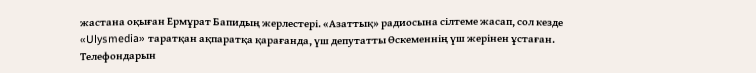жастана оқыған Ермұрат Бапидың жерлестері. «Азаттық» радиосына сілтеме жасап, сол кезде «Ulysmedia» таратқан ақпаратқа қарағанда, үш депутатты Өскеменнің үш жерінен ұстаған. Телефондарын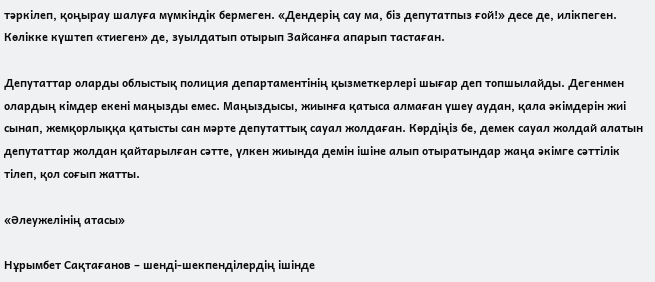тәркілеп, қоңырау шалуға мүмкіндік бермеген. «Дендерің сау ма, біз депутатпыз ғой!» десе де, илікпеген. Көлікке күштеп «тиеген» де, зуылдатып отырып Зайсанға апарып тастаған.

Депутаттар оларды облыстық полиция департаментінің қызметкерлері шығар деп топшылайды. Дегенмен олардың кімдер екені маңызды емес. Маңыздысы, жиынға қатыса алмаған үшеу аудан, қала әкімдерін жиі сынап, жемқорлыққа қатысты сан мәрте депутаттық сауал жолдаған. Көрдіңіз бе, демек сауал жолдай алатын депутаттар жолдан қайтарылған сәтте, үлкен жиында демін ішіне алып отыратындар жаңа әкімге сәттілік тілеп, қол соғып жатты.

«Әлеужелінің атасы»

Нұрымбет Сақтағанов – шенді-шекпенділердің ішінде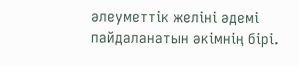әлеуметтік желіні әдемі пайдаланатын әкімнің бірі.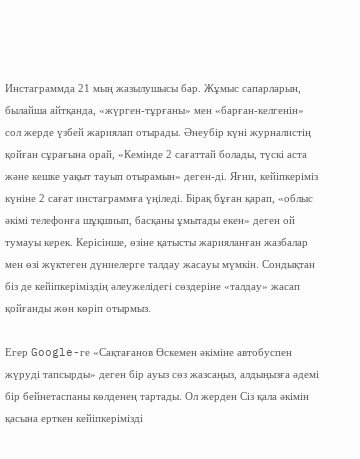Инстаграммда 21 мың жазылушысы бар. Жұмыс сапарларын, былайша айтқанда, «жүрген-тұрғаны» мен «барған-келгенін» сол жерде үзбей жариялап отырады. Әнеубір күні журналистің қойған сұрағына орай, «Кемінде 2 сағаттай болады, түскі аста және кешке уақыт тауып отырамын» деген-ді. Яғни, кейіпкеріміз күніне 2 сағат инстаграммға үңіледі. Бірақ бұған қарап, «облыс әкімі телефонға шұқшиып, басқаны ұмытады екен» деген ой тумауы керек. Керісінше, өзіне қатысты жарияланған жазбалар мен өзі жүктеген дүниелерге талдау жасауы мүмкін. Сондықтан біз де кейіпкеріміздің әлеужелідегі сөздеріне «талдау» жасап қойғанды жөн көріп отырмыз.

Егер Google-ге «Сақтағанов Өскемен әкіміне автобуспен жүруді тапсырды» деген бір ауыз сөз жазсаңыз, алдыңызға әдемі бір бейнетаспаны көлденең тартады. Ол жерден Сіз қала әкімін қасына ерткен кейіпкерімізді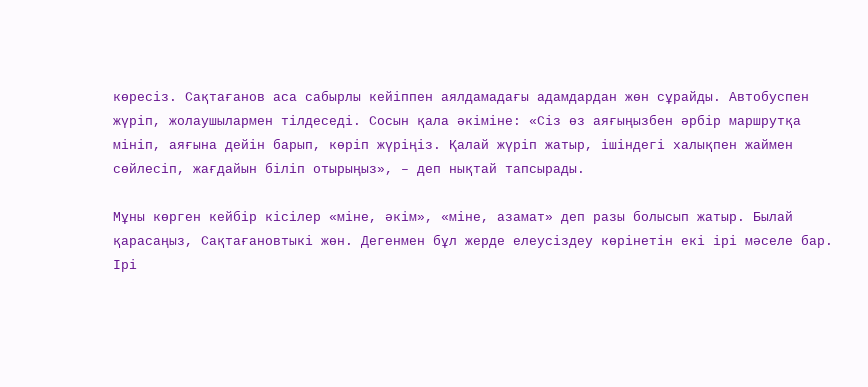көресіз. Сақтағанов аса сабырлы кейіппен аялдамадағы адамдардан жөн сұрайды. Автобуспен жүріп, жолаушылармен тілдеседі. Сосын қала әкіміне: «Сіз өз аяғыңызбен әрбір маршрутқа мініп, аяғына дейін барып, көріп жүріңіз. Қалай жүріп жатыр, ішіндегі халықпен жаймен сөйлесіп, жағдайын біліп отырыңыз», – деп нықтай тапсырады.

Мұны көрген кейбір кісілер «міне, әкім», «міне, азамат» деп разы болысып жатыр. Былай қарасаңыз, Сақтағановтыкі жөн. Дегенмен бұл жерде елеусіздеу көрінетін екі ірі мәселе бар. Ірі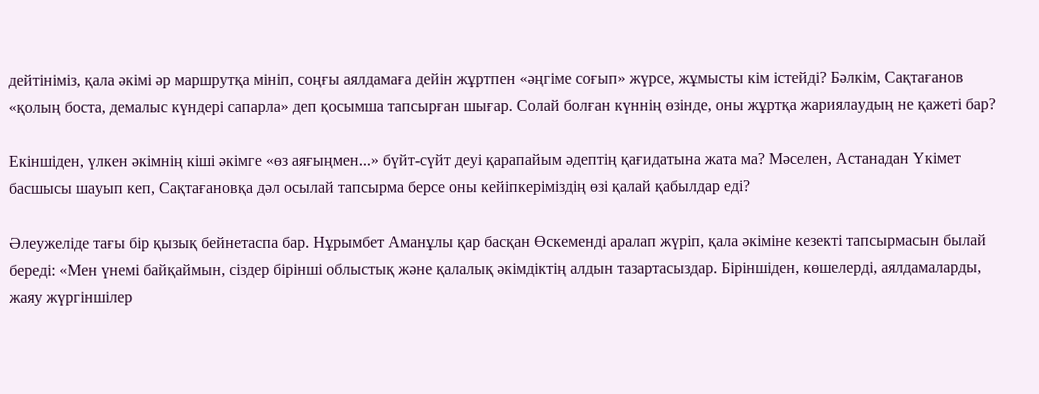дейтініміз, қала әкімі әр маршрутқа мініп, соңғы аялдамаға дейін жұртпен «әңгіме соғып» жүрсе, жұмысты кім істейді? Бәлкім, Сақтағанов «қолың боста, демалыс күндері сапарла» деп қосымша тапсырған шығар. Солай болған күннің өзінде, оны жұртқа жариялаудың не қажеті бар?

Екіншіден, үлкен әкімнің кіші әкімге «өз аяғыңмен...» бүйт-сүйт деуі қарапайым әдептің қағидатына жата ма? Мәселен, Астанадан Үкімет басшысы шауып кеп, Сақтағановқа дәл осылай тапсырма берсе оны кейіпкеріміздің өзі қалай қабылдар еді?

Әлеужеліде тағы бір қызық бейнетаспа бар. Нұрымбет Аманұлы қар басқан Өскеменді аралап жүріп, қала әкіміне кезекті тапсырмасын былай береді: «Мен үнемі байқаймын, сіздер бірінші облыстық және қалалық әкімдіктің алдын тазартасыздар. Біріншіден, көшелерді, аялдамаларды, жаяу жүргіншілер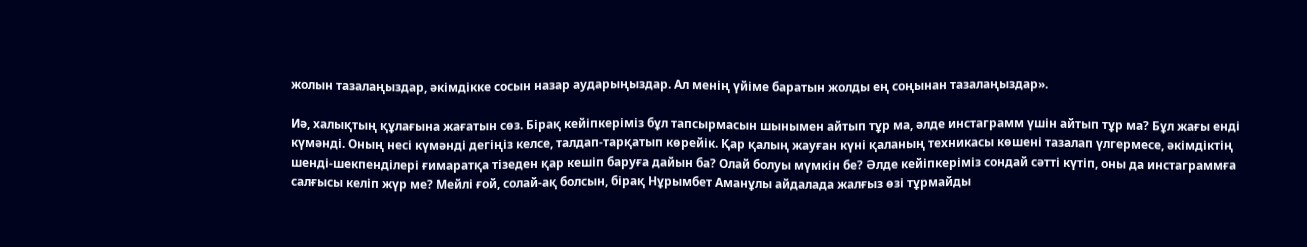жолын тазалаңыздар, әкімдікке сосын назар аударыңыздар. Ал менің үйіме баратын жолды ең соңынан тазалаңыздар».

Иә, халықтың құлағына жағатын сөз. Бірақ кейіпкеріміз бұл тапсырмасын шынымен айтып тұр ма, әлде инстаграмм үшін айтып тұр ма? Бұл жағы енді күмәнді. Оның несі күмәнді дегіңіз келсе, талдап-тарқатып көрейік. Қар қалың жауған күні қаланың техникасы көшені тазалап үлгермесе, әкімдіктің шенді-шекпенділері ғимаратқа тізеден қар кешіп баруға дайын ба? Олай болуы мүмкін бе? Әлде кейіпкеріміз сондай сәтті күтіп, оны да инстаграммға салғысы келіп жүр ме? Мейлі ғой, солай-ақ болсын, бірақ Нұрымбет Аманұлы айдалада жалғыз өзі тұрмайды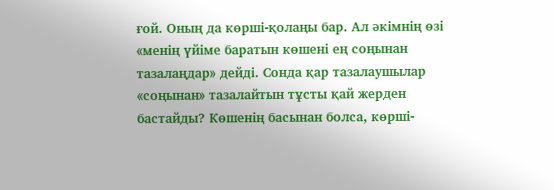ғой. Оның да көрші-қолаңы бар. Ал әкімнің өзі «менің үйіме баратын көшені ең соңынан тазалаңдар» дейді. Сонда қар тазалаушылар «соңынан» тазалайтын тұсты қай жерден бастайды? Көшенің басынан болса, көрші-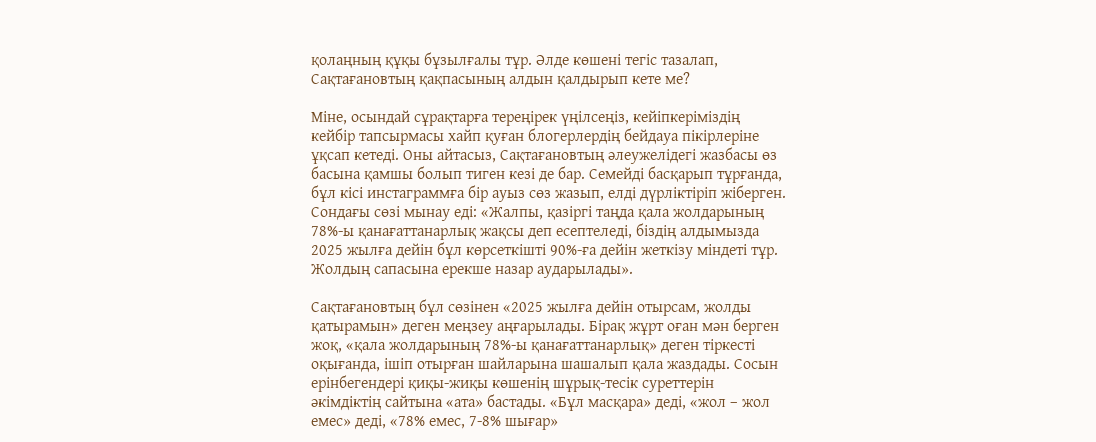қолаңның құқы бұзылғалы тұр. Әлде көшені тегіс тазалап, Сақтағановтың қақпасының алдын қалдырып кете ме?

Міне, осындай сұрақтарға тереңірек үңілсеңіз, кейіпкеріміздің кейбір тапсырмасы хайп қуған блогерлердің бейдауа пікірлеріне ұқсап кетеді. Оны айтасыз, Сақтағановтың әлеужелідегі жазбасы өз басына қамшы болып тиген кезі де бар. Семейді басқарып тұрғанда, бұл кісі инстаграммға бір ауыз сөз жазып, елді дүрліктіріп жіберген. Сондағы сөзі мынау еді: «Жалпы, қазіргі таңда қала жолдарының 78%-ы қанағаттанарлық жақсы деп есептеледі, біздің алдымызда 2025 жылға дейін бұл көрсеткішті 90%-ға дейін жеткізу міндеті тұр. Жолдың сапасына ерекше назар аударылады».

Сақтағановтың бұл сөзінен «2025 жылға дейін отырсам, жолды қатырамын» деген меңзеу аңғарылады. Бірақ жұрт оған мән берген жоқ, «қала жолдарының 78%-ы қанағаттанарлық» деген тіркесті оқығанда, ішіп отырған шайларына шашалып қала жаздады. Сосын ерінбегендері қиқы-жиқы көшенің шұрық-тесік суреттерін әкімдіктің сайтына «ата» бастады. «Бұл масқара» деді, «жол – жол емес» деді, «78% емес, 7-8% шығар»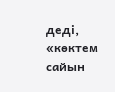деді, «көктем сайын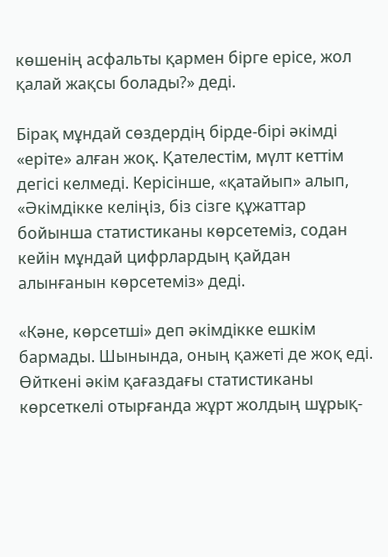көшенің асфальты қармен бірге ерісе, жол қалай жақсы болады?» деді.

Бірақ мұндай сөздердің бірде-бірі әкімді «еріте» алған жоқ. Қателестім, мүлт кеттім дегісі келмеді. Керісінше, «қатайып» алып, «Әкімдікке келіңіз, біз сізге құжаттар бойынша статистиканы көрсетеміз, содан кейін мұндай цифрлардың қайдан алынғанын көрсетеміз» деді.

«Кәне, көрсетші» деп әкімдікке ешкім бармады. Шынында, оның қажеті де жоқ еді. Өйткені әкім қағаздағы статистиканы көрсеткелі отырғанда жұрт жолдың шұрық-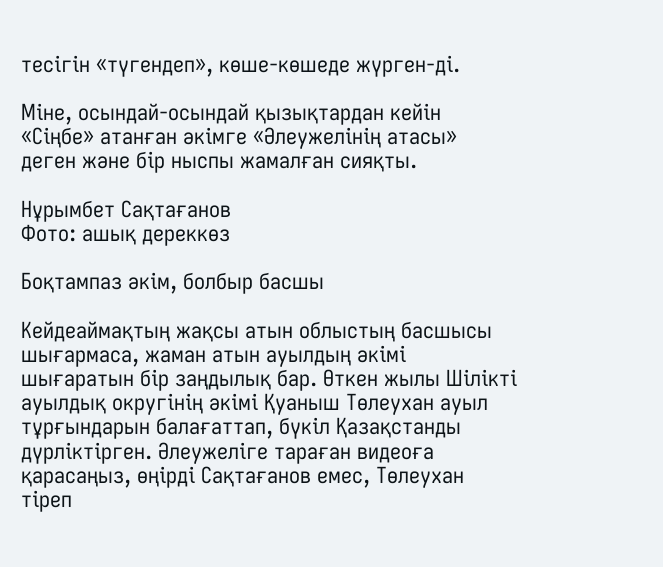тесігін «түгендеп», көше-көшеде жүрген-ді.

Міне, осындай-осындай қызықтардан кейін «Сіңбе» атанған әкімге «Әлеужелінің атасы» деген және бір ныспы жамалған сияқты.

Нұрымбет Сақтағанов
Фото: ашық дереккөз

Боқтампаз әкім, болбыр басшы

Кейдеаймақтың жақсы атын облыстың басшысы шығармаса, жаман атын ауылдың әкімі шығаратын бір заңдылық бар. Өткен жылы Шілікті ауылдық округінің әкімі Қуаныш Төлеухан ауыл тұрғындарын балағаттап, бүкіл Қазақстанды дүрліктірген. Әлеужеліге тараған видеоға қарасаңыз, өңірді Сақтағанов емес, Төлеухан тіреп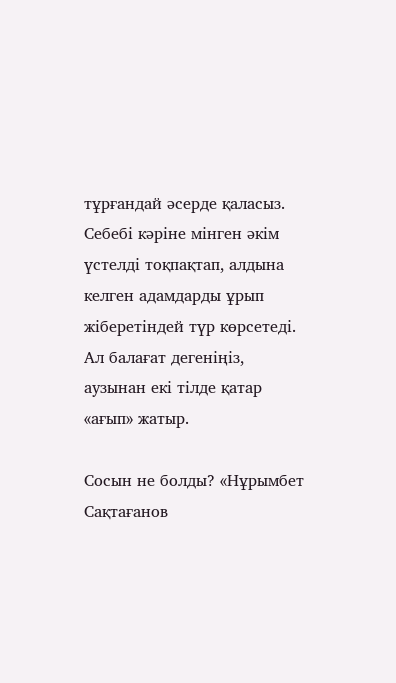тұрғандай әсерде қаласыз. Себебі кәріне мінген әкім үстелді тоқпақтап, алдына келген адамдарды ұрып жіберетіндей түр көрсетеді. Ал балағат дегеніңіз, аузынан екі тілде қатар «ағып» жатыр.

Сосын не болды? «Нұрымбет Сақтағанов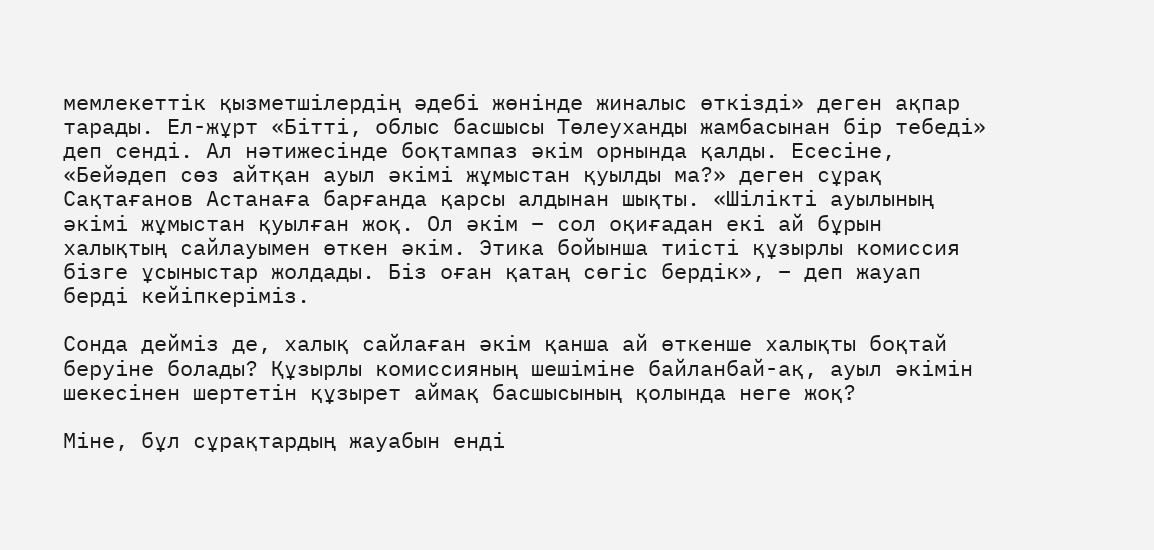мемлекеттік қызметшілердің әдебі жөнінде жиналыс өткізді» деген ақпар тарады. Ел-жұрт «Бітті, облыс басшысы Төлеуханды жамбасынан бір тебеді» деп сенді. Ал нәтижесінде боқтампаз әкім орнында қалды. Есесіне, «Бейәдеп сөз айтқан ауыл әкімі жұмыстан қуылды ма?» деген сұрақ Сақтағанов Астанаға барғанда қарсы алдынан шықты. «Шілікті ауылының әкімі жұмыстан қуылған жоқ. Ол әкім – сол оқиғадан екі ай бұрын халықтың сайлауымен өткен әкім. Этика бойынша тиісті құзырлы комиссия бізге ұсыныстар жолдады. Біз оған қатаң сөгіс бердік», – деп жауап берді кейіпкеріміз.

Сонда дейміз де, халық сайлаған әкім қанша ай өткенше халықты боқтай беруіне болады? Құзырлы комиссияның шешіміне байланбай-ақ, ауыл әкімін шекесінен шертетін құзырет аймақ басшысының қолында неге жоқ?

Міне, бұл сұрақтардың жауабын енді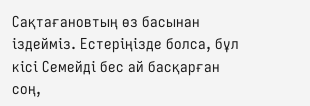Сақтағановтың өз басынан іздейміз. Естеріңізде болса, бұл кісі Семейді бес ай басқарған соң,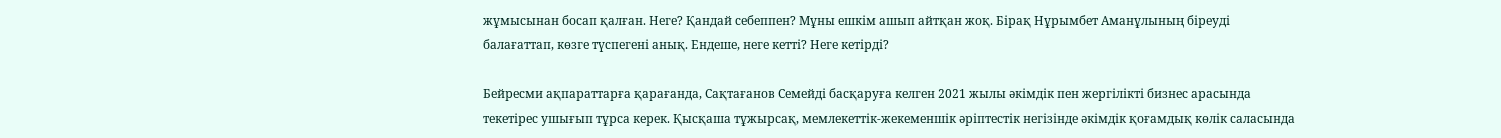жұмысынан босап қалған. Неге? Қандай себеппен? Мұны ешкім ашып айтқан жоқ. Бірақ Нұрымбет Аманұлының біреуді балағаттап, көзге түспегені анық. Ендеше, неге кетті? Неге кетірді?

Бейресми ақпараттарға қарағанда, Сақтағанов Семейді басқаруға келген 2021 жылы әкімдік пен жергілікті бизнес арасында текетірес ушығып тұрса керек. Қысқаша тұжырсақ, мемлекеттік-жекеменшік әріптестік негізінде әкімдік қоғамдық көлік саласында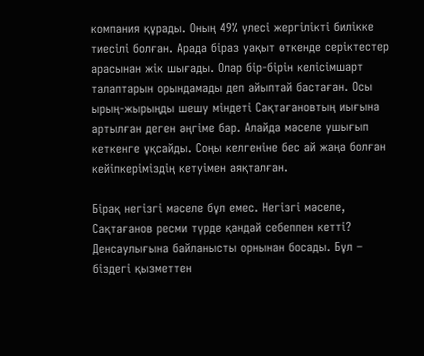компания құрады. Оның 49% үлесі жергілікті билікке тиесілі болған. Арада біраз уақыт өткенде серіктестер арасынан жік шығады. Олар бір-бірін келісімшарт талаптарын орындамады деп айыптай бастаған. Осы ырың-жырыңды шешу міндеті Сақтағановтың иығына артылған деген әңгіме бар. Алайда мәселе ушығып кеткенге ұқсайды. Соңы келгеніне бес ай жаңа болған кейіпкеріміздің кетуімен аяқталған.

Бірақ негізгі мәселе бұл емес. Негізгі мәселе, Сақтағанов ресми түрде қандай себеппен кетті? Денсаулығына байланысты орнынан босады. Бұл – біздегі қызметтен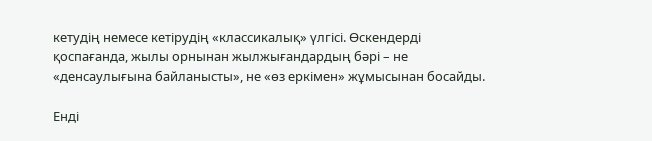кетудің немесе кетірудің «классикалық» үлгісі. Өскендерді қоспағанда, жылы орнынан жылжығандардың бәрі – не «денсаулығына байланысты», не «өз еркімен» жұмысынан босайды.

Енді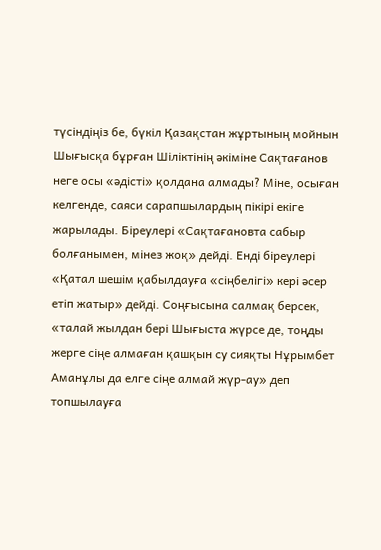түсіндіңіз бе, бүкіл Қазақстан жұртының мойнын Шығысқа бұрған Шіліктінің әкіміне Сақтағанов неге осы «әдісті» қолдана алмады? Міне, осыған келгенде, саяси сарапшылардың пікірі екіге жарылады. Біреулері «Сақтағановта сабыр болғанымен, мінез жоқ» дейді. Енді біреулері «Қатал шешім қабылдауға «сіңбелігі» кері әсер етіп жатыр» дейді. Соңғысына салмақ берсек, «талай жылдан бері Шығыста жүрсе де, тоңды жерге сіңе алмаған қашқын су сияқты Нұрымбет Аманұлы да елге сіңе алмай жүр-ау» деп топшылауға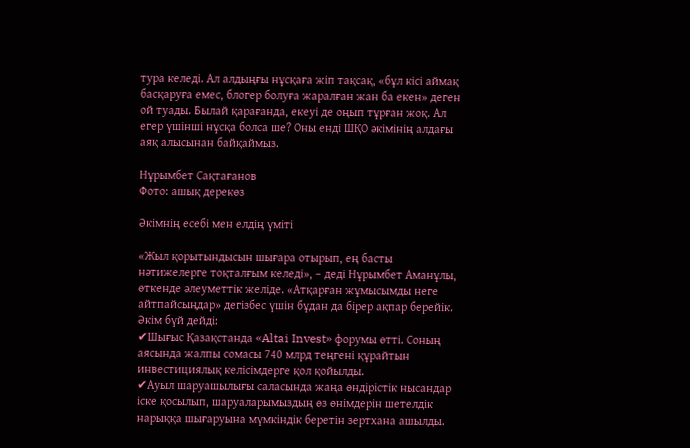тура келеді. Ал алдыңғы нұсқаға жіп тақсақ, «бұл кісі аймақ басқаруға емес, блогер болуға жаралған жан ба екен» деген ой туады. Былай қарағанда, екеуі де оңып тұрған жоқ. Ал егер үшінші нұсқа болса ше? Оны енді ШҚО әкімінің алдағы аяқ алысынан байқаймыз.

Нұрымбет Сақтағанов
Фото: ашық дерекөз

Әкімнің есебі мен елдің үміті

«Жыл қорытындысын шығара отырып, ең басты нәтижелерге тоқталғым келеді», – деді Нұрымбет Аманұлы, өткенде әлеуметтік желіде. «Атқарған жұмысымды неге айтпайсыңдар» дегізбес үшін бұдан да бірер ақпар берейік. Әкім бүй дейді:
✔Шығыс Қазақстанда «Altai Invest» форумы өтті. Соның аясында жалпы сомасы 740 млрд теңгені құрайтын инвестициялық келісімдерге қол қойылды.
✔Ауыл шаруашылығы саласында жаңа өндірістік нысандар іске қосылып, шаруаларымыздың өз өнімдерін шетелдік нарыққа шығаруына мүмкіндік беретін зертхана ашылды.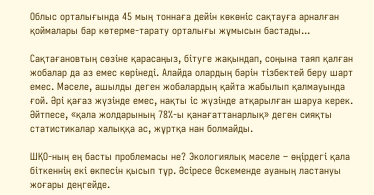Облыс орталығында 45 мың тоннаға дейін көкөніс сақтауға арналған қоймалары бар көтерме-тарату орталығы жұмысын бастады...

Сақтағановтың сөзіне қарасаңыз, бітуге жақындап, соңына таяп қалған жобалар да аз емес көрінеді. Алайда олардың бәрін тізбектей беру шарт емес. Мәселе, ашылды деген жобалардың қайта жабылып қалмауында ғой. Әрі қағаз жүзінде емес, нақты іс жүзінде атқарылған шаруа керек. Әйтпесе, «қала жолдарының 78%-ы қанағаттанарлық» деген сияқты статистикалар халыққа ас, жұртқа нан болмайды.

ШҚО-ның ең басты проблемасы не? Экологиялық мәселе – өңірдегі қала біткеннің екі өкпесін қысып тұр. Әсіресе Өскеменде ауаның ластануы жоғары деңгейде.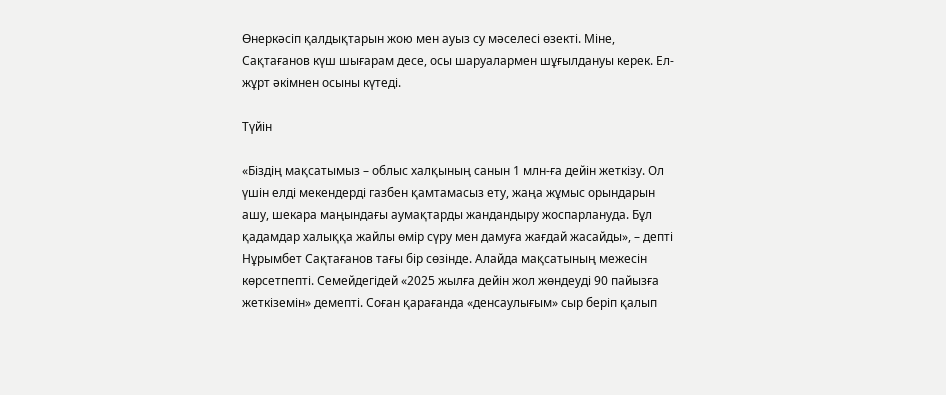Өнеркәсіп қалдықтарын жою мен ауыз су мәселесі өзекті. Міне, Сақтағанов күш шығарам десе, осы шаруалармен шұғылдануы керек. Ел-жұрт әкімнен осыны күтеді.

Түйін

«Біздің мақсатымыз – облыс халқының санын 1 млн-ға дейін жеткізу. Ол үшін елді мекендерді газбен қамтамасыз ету, жаңа жұмыс орындарын ашу, шекара маңындағы аумақтарды жандандыру жоспарлануда. Бұл қадамдар халыққа жайлы өмір сүру мен дамуға жағдай жасайды», – депті Нұрымбет Сақтағанов тағы бір сөзінде. Алайда мақсатының межесін көрсетпепті. Семейдегідей «2025 жылға дейін жол жөндеуді 90 пайызға жеткіземін» демепті. Соған қарағанда «денсаулығым» сыр беріп қалып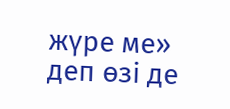жүре ме» деп өзі де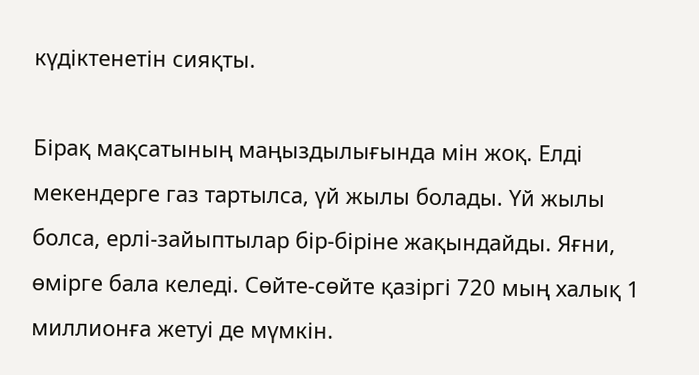күдіктенетін сияқты.

Бірақ мақсатының маңыздылығында мін жоқ. Елді мекендерге газ тартылса, үй жылы болады. Үй жылы болса, ерлі-зайыптылар бір-біріне жақындайды. Яғни, өмірге бала келеді. Сөйте-сөйте қазіргі 720 мың халық 1 миллионға жетуі де мүмкін.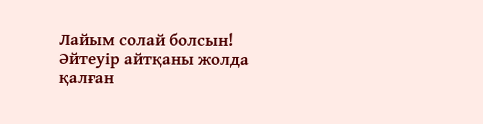Лайым солай болсын! Әйтеуір айтқаны жолда қалған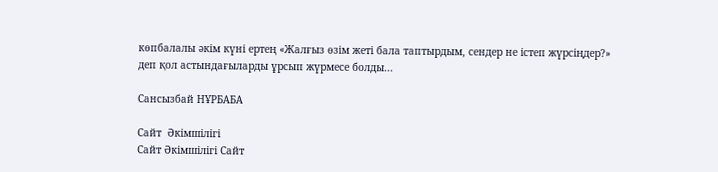көпбалалы әкім күні ертең «Жалғыз өзім жеті бала таптырдым, сендер не істеп жүрсіңдер?» деп қол астындағыларды ұрсып жүрмесе болды...

Сансызбай НҰРБАБА

Сайт  Әкімшілігі
Сайт Әкімшілігі Сайт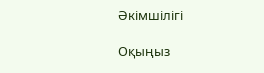Әкімшілігі

Оқыңыз